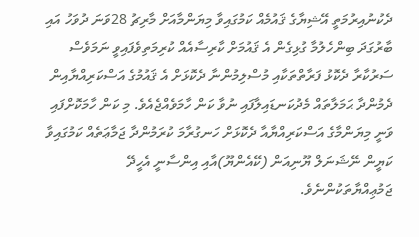ދެކުނުއިރުމަތީ އޭޝިޔާގެ ޤައުމެއް ކަމުގައިވާ މިޔަންމާއަށް މާރިޗު 28ވަނަ ދުވަހު އައި ބާރުގަދަ ބިންހެލުމާ ގުޅިގެން އެ ޤައުމަށް ކާރިސާއެއް ކުރިމަތިވެފައިވީ ނަމަވެސް ސަރުކާރާ ދެކޮޅު ފަރާތްތަކާއި މުސްލިމުންނާ ދެކޮޅަށް އެ ޤައުމުގެ އަސްކަރިއްޔާއިން ދެމުންދާ ޙަމަލާތައް މެދުކަނޑައިލާފައި ނުވާ ކަން ހާމަވެއްޖެއެވެ. މި ކަން ހާމަކޮށްފައި ވަނީ މިޔަންމާގެ އަސްކަރިއްޔާއާ ދެކޮޅަށް ހަނގުރާމަ ކުރަމުންދާ ޖަމާޢަތެއް ކަމުގައިވާ ކަޔީން ނޭޝަނަލް ޔޫނިއަން (ކޭއެންޔޫ)އާއި އިންސާނީ އެހީދޭ ޖަމުޢިއްޔާތަކުންނެވެ.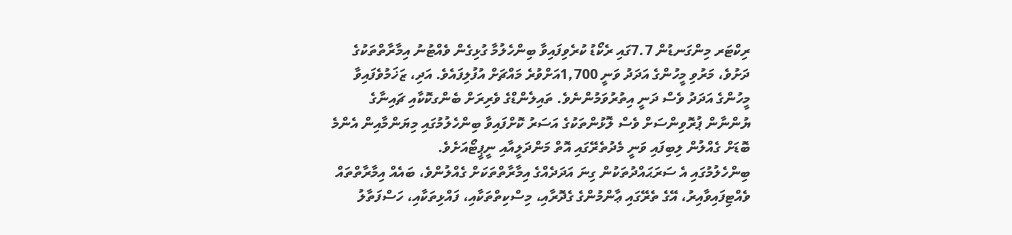ރިކްޓަރ މިންގަނޑުން 7.7ގައި ރެކޯޑު ކުރެވިފައިވާ ބިންހެލުމާ ގުޅިގެން ވެއްޓުނު އިމާރާތްތަކުގެ ދަށުވެ، މަރުވި މީހުންގެ އަދަދު ވަނީ 1,700އަށްވުރެ މައްޗަށް އުފުލިފައެވެ. އަދި، ޒަޚަމުވެފައިވާ މީހުންގެ އަދަދު ވެސް ދަނީ އިތުރުވަމުންނެވެ. ތައިލެންޑްގެ ވެރިރަށް ބެންގކޮކާއި ޗައިނާގެ ޔުންނާން ޕުރޮވިންސަށް ވެސް ލޮޅުންތަކުގެ އަސަރު ކޮށްފައިވާ ބިންހެލުމުގައި މިޔަންމާއިން އެންމެ ބޮޑަށް ގެއްލުން ލިބިފައި ވަނީ މެދުތެރޭގައި އޮތް މަންދަލީއާއި ނީޕީޓޯއަށެވެ.
ބިންހެލުމުގައި އެ ސަރަޙައްދުތަކުން ގިނަ އަދަދެއްގެ އިމާރާތްތަކަށް ގެއްލުންވެ، ބައެއް އިމާރާތްތައް ވެއްޓިފައިވާއިރު، އޭގެ ތެރޭގައި ޢާންމުންގެ ގެދޮރާއި، މިސްކިތްތަކާއި، ފައްޅިތަކާއި، ހަސްފަތާލު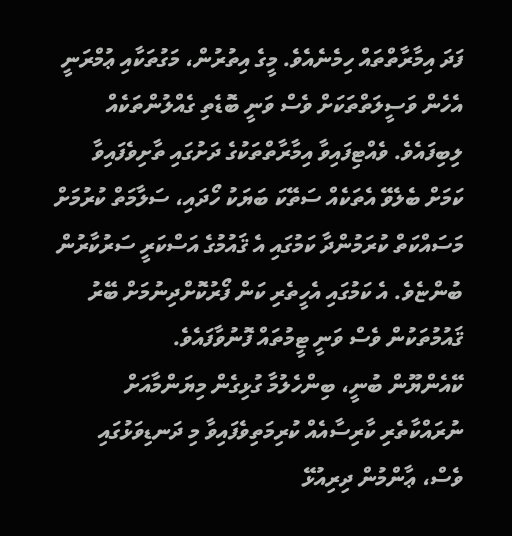ފަދަ އިމާރާތްތައް ހިމެނެއެވެ. މީގެ އިތުރުން، މަގުތަކާއި ޢުމްރަނީ އެހެން ވަސީލަތްތަކަށް ވެސް ވަނީ ބޮޑެތި ގެއްލުންތަކެއް ލިބިފައެވެ. ވެއްޓިފައިވާ އިމާރާތްތަކުގެ ދަށުގައި ތާށިވެފައިވާ ކަމަށް ބެލެވޭ އެތަކެއް ސަތޭކަ ބަޔަކު ހޯދައި، ސަލާމަތް ކުރުމަށް މަސައްކަތް ކުރަމުންދާ ކަމުގައި އެ ޤައުމުގެ އަސްކަރީ ސަރުކާރުން ބުންޏެވެ. އެ ކަމުގައި އެހީތެރި ކަން ފޯރުކޮށްދިނުމަށް ބޭރު ޤައުމުތަކުން ވެސް ވަނީ ޓީމުތައް ފޮނުވާފައެވެ.
ކޭއެންޔޫން ބުނީ، ބިންހެލުމާ ގުޅިގެން މިޔަންމާއަށް ނުރައްކާތެރި ކާރިސާއެއް ކުރިމަތިވެފައިވާ މި ދަނޑިވަޅުގައި ވެސް، ޢާންމުން ދިރިއުޅޭ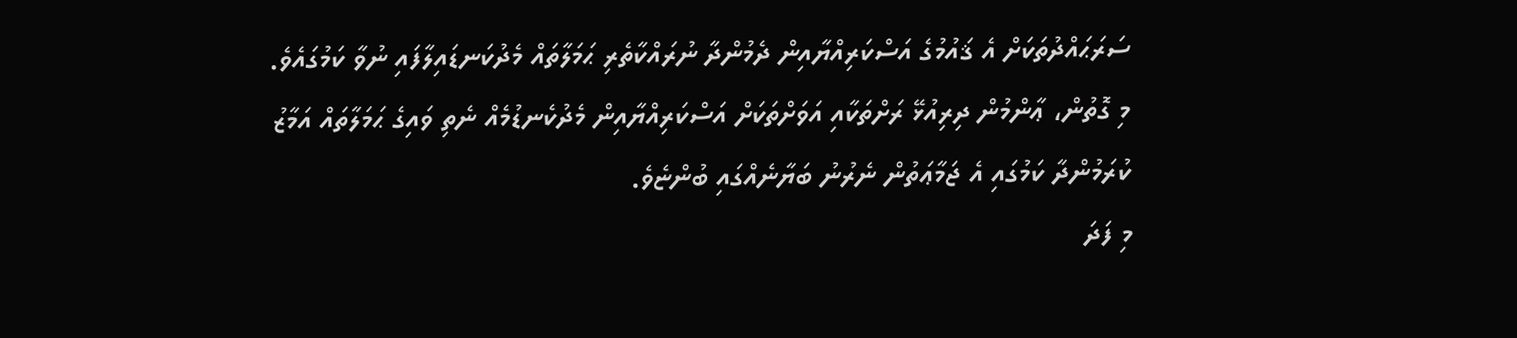ސަރަޙައްދުތަކަށް އެ ޤައުމުގެ އަސްކަރިއްޔާއިން ދެމުންދާ ނުރައްކާތެރި ޙަމަލާތައް މެދުކަނޑައިލާފައި ނުވާ ކަމުގައެވެ. މި ގޮތުން، ޢާންމުން ދިރިއުޅޭ ރަށްތަކާއި އަވަށްތަކަށް އަސްކަރިއްޔާއިން މެދުކެނޑުމެއް ނެތި ވައިގެ ޙަމަލާތައް އަމާޒު ކުރަމުންދާ ކަމުގައި އެ ޖަމާޢަތުން ނެރުނު ބަޔާނެއްގައި ބުންޏެވެ.
މި ފަދަ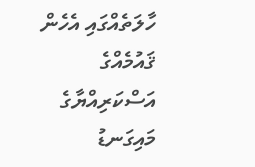ހާލަތެއްގައި އެހެން ޤައުމެއްގެ އަސްކަރިއްޔާގެ މައިގަނޑު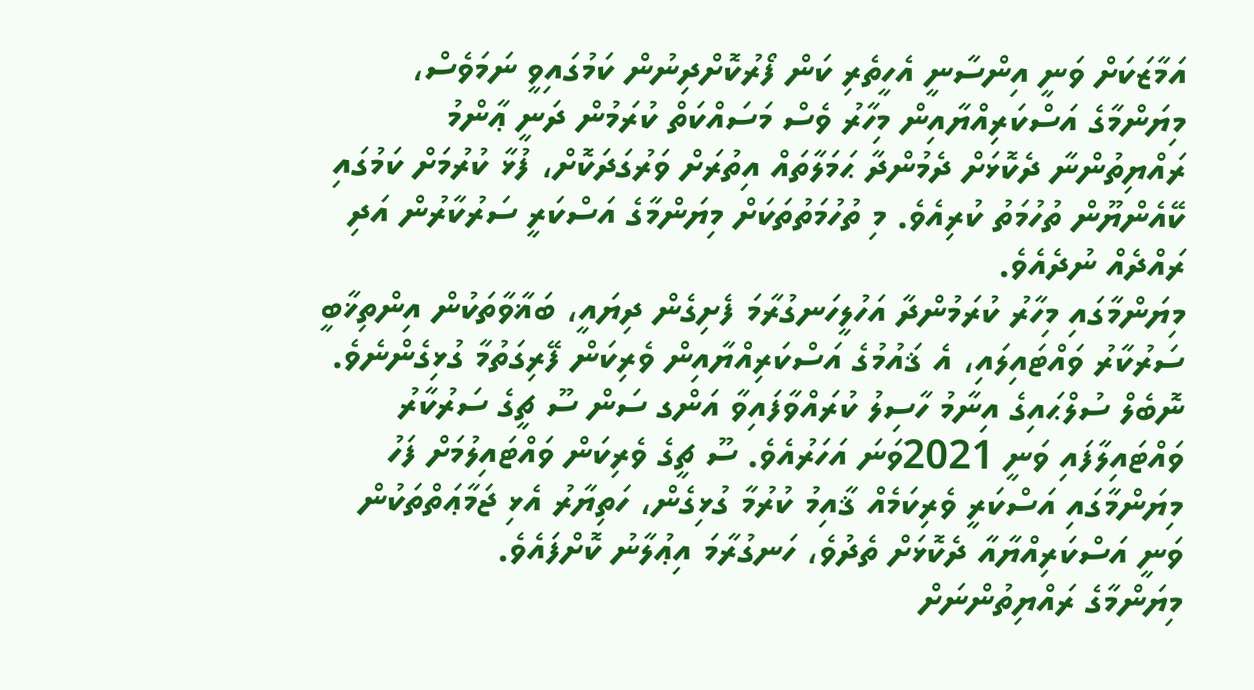އަމާޒަކަށް ވަނީ އިންސާނީ އެހީތެރި ކަން ފޯރުކޮށްދިނުން ކަމުގައިވީ ނަމަވެސް، މިޔަންމާގެ އަސްކަރިއްޔާއިން މިހާރު ވެސް މަސައްކަތް ކުރަމުން ދަނީ ޢާންމު ރައްޔިތުންނާ ދެކޮޅަށް ދެމުންދާ ޙަމަލާތައް އިތުރަށް ވަރުގަދަކޮށް، ފުޅާ ކުރުމަށް ކަމުގައި ކޭއެންޔޫން ތުހުމަތު ކުރިއެވެ. މި ތުހުމަތުތަކަށް މިޔަންމާގެ އަސްކަރީ ސަރުކާރުން އަދި ރައްދެއް ނުދެއެވެ.
މިޔަންމާގައި މިހާރު ކުރަމުންދާ އަހުލީހަނގުރާމަ ފެށިގެން ދިޔައީ، ބަޣާވާތަކުން އިންތިޚާބީ ސަރުކާރު ވައްޓައިލައި، އެ ޤައުމުގެ އަސްކަރިއްޔާއިން ވެރިކަން ފޭރިގަތުމާ ގުޅިގެންނެވެ. ނޮބެލް ސުލްޙައިގެ އިނާމު ހާސިލު ކުރައްވާފައިވާ އަންގ ސަން ސޫ ޗީގެ ސަރުކާރު ވައްޓައިލާފައި ވަނީ 2021ވަނަ އަހަރުއެވެ. ސޫ ޗީގެ ވެރިކަން ވައްޓައިލުމަށް ފަހު މިޔަންމާގައި އަސްކަރީ ވެރިކަމެއް ޤާއިމު ކުރުމާ ގުޅިގެން، ހަތިޔާރު އެޅި ޖަމާޢަތްތަކުން ވަނީ އަސްކަރިއްޔާއާ ދެކޮޅަށް ތެދުވެ، ހަނގުރާމަ އިޢުލާނު ކޮށްފައެވެ.
މިޔަންމާގެ ރައްޔިތުންނަށް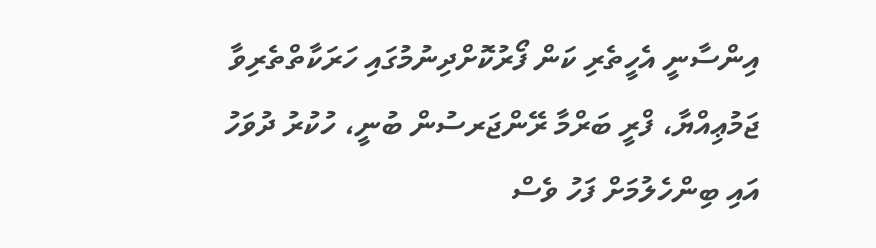އިންސާނީ އެހީތެރި ކަން ފޯރުކޮށްދިނުމުގައި ހަރަކާތްތެރިވާ ޖަމުޢިއްޔާ، ފްރީ ބަރްމާ ރޭންޖަރސުން ބުނީ، ހުކުރު ދުވަހު އައި ބިންހެލުމަށް ފަހު ވެސް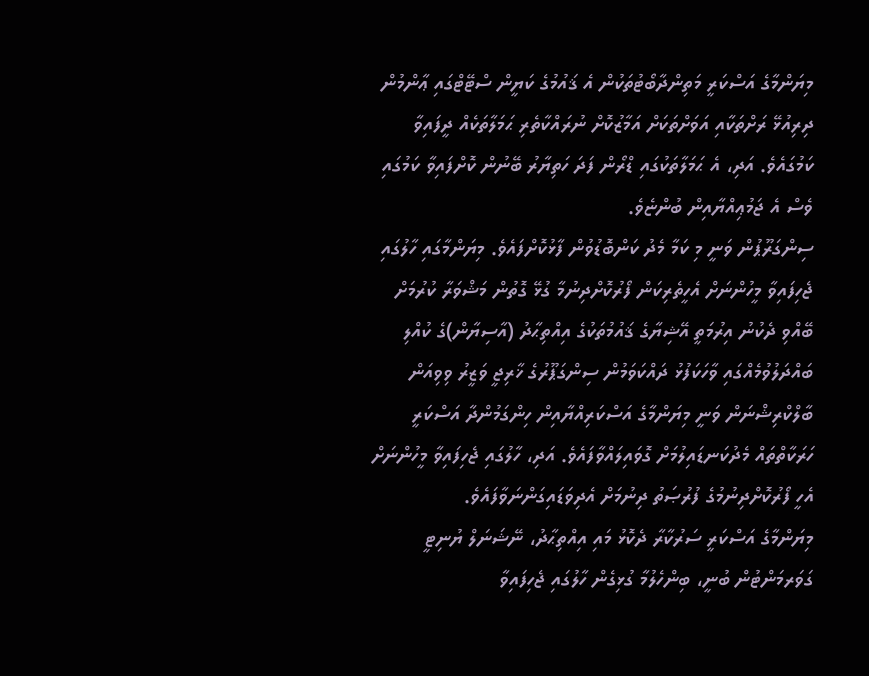މިޔަންމާގެ އަސްކަރީ މަތިންދާބޯޓުތަކުން އެ ޤައުމުގެ ކަޔީން ސްޓޭޓްގައި ޢާންމުން ދިރިއުޅޭ ރަށްތަކާއި އަވަށްތަކަށް އަމާޒުކޮށް ނުރައްކާތެރި ޙަމަލާތަކެއް ދީފައިވާ ކަމުގައެވެ. އަދި، އެ ޙަމަލާތަކުގައި ޑްރޯން ފަދަ ހަތިޔާރު ބޭނުން ކޮށްފައިވާ ކަމުގައި ވެސް އެ ޖަމުޢިއްޔާއިން ބުންޏެވެ.
ސިންގަރޫޕުން ވަނީ މި ކަމާ މެދު ކަންބޮޑުވުން ފާޅުކޮށްފައެވެ. މިޔަންމާގައި ހާލުގައި ޖެހިފައިވާ މީހުންނަށް އެހީތެރިކަން ފޯރުކޮށްދިނުމާ ގުޅޭ ގޮތުން މަޝްވަރާ ކުރުމަށް ބޭއްވި ދެކުނު އިރުމަތީ އޭޝިޔާގެ ޤައުމުތަކުގެ އިއްތިޙާދު (އާސިޔާން)ގެ ކުއްލި ބައްދަލުވުމެއްގައި ވާހަކަފުޅު ދައްކަވަމުން ސިންގަޕޫރުގެ ޚާރިޖީ ވަޒީރު ވިވިއަން ބާލްކްރިޝްނަން ވަނީ މިޔަންމާގެ އަސްކަރިއްޔާއިން ހިންގަމުންދާ އަސްކަރީ ހަރަކާތްތައް މެދުކަނޑައިލުމަށް ގޮވައިލައްވާފައެވެ. އަދި، ހާލުގައި ޖެހިފައިވާ މީހުންނަށް އެހީ ފޯރުކޮށްދިނުމުގެ ފުރުޞަތު ދިނުމަށް އެދިވަޑައިގަންނަވާފައެވެ.
މިޔަންމާގެ އަސްކަރީ ސަރުކާރާ ދެކޮޅު މައި އިއްތިޙާދު، ނޭޝަނަލް ޔުނިޓީ ގަވަރމަންޓުން ބުނީ، ބިންހެލުމާ ގުޅިގެން ހާލުގައި ޖެހިފައިވާ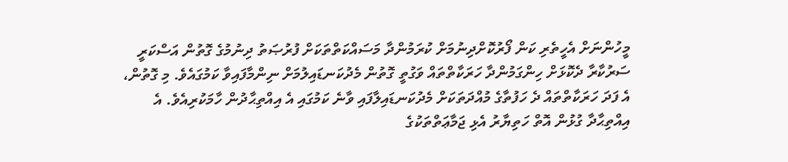މީހުންނަށް އެހީތެރި ކަން ފޯރުކޮށްދިނުމަށް ކުރަމުންދާ މަސައްކަތްތަކަށް ފުރުޞަތު ދިނުމުގެ ގޮތުން އަސްކަރީ ސަރުކާރާ ދެކޮޅަށް ހިންގަމުންދާ ހަރަކާތްތައް ވަގުތީ ގޮތުން މެދުކަނޑައިލުމަށް ނިންމާފައިވާ ކަމުގައެވެ. މި ގޮތުން، އެ ފަދަ ހަރަކާތްތައް ދެ ހަފުތާގެ މުއްދަތަކަށް މެދުކަނޑައިލާފައި ވާނެ ކަމުގައި އެ އިއްތިޙާދުން ހާމަކުރިއެވެ. އެ އިއްތިޙާދާ ގުޅުން އޮތް ހަތިޔާރު އެޅި ޖަމާޢަތްތަކުގެ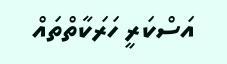އަސްކަރީ ހަރަކާތްތައް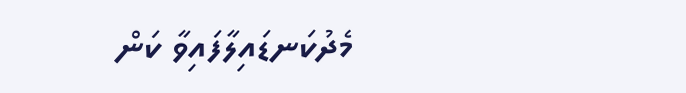މެދުކަނޑައިލާފައިވާ ކަން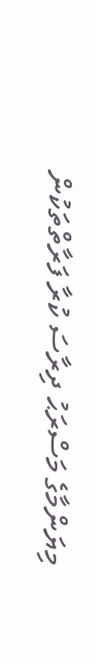މިޔަންމާގެ މަސްރަޙު ދިރާސަ ކުރާ ފަރާތްތަކުން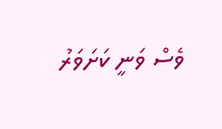ވެސް ވަނީ ކަށަވަރު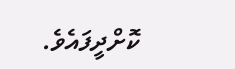ކޮށްދީފައެވެ.